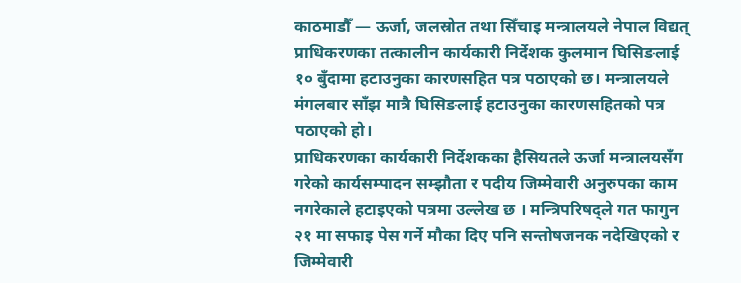काठमाडौँ — ऊर्जा, जलस्रोत तथा सिँचाइ मन्त्रालयले नेपाल विद्यत् प्राधिकरणका तत्कालीन कार्यकारी निर्देशक कुलमान घिसिङलाई १० बुँदामा हटाउनुका कारणसहित पत्र पठाएको छ। मन्त्रालयले मंगलबार साँझ मात्रै घिसिङलाई हटाउनुका कारणसहितको पत्र पठाएको हो।
प्राधिकरणका कार्यकारी निर्देशकका हैसियतले ऊर्जा मन्त्रालयसँग गरेको कार्यसम्पादन सम्झौता र पदीय जिम्मेवारी अनुरुपका काम नगरेकाले हटाइएको पत्रमा उल्लेख छ । मन्त्रिपरिषद्ले गत फागुन २१ मा सफाइ पेस गर्ने मौका दिए पनि सन्तोषजनक नदेखिएको र जिम्मेवारी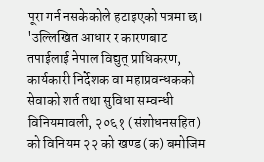पूरा गर्न नसकेकोले हटाइएको पत्रमा छ।
'उल्लिखित आधार र कारणबाट तपाईलाई नेपाल विद्युत् प्राधिकरण, कार्यकारी निर्देशक वा महाप्रवन्धकको सेवाको शर्त तथा सुविधा सम्वन्धी विनियमावली, २०६१ (संशोधनसहित) को विनियम २२ को खण्ड (क) बमोजिम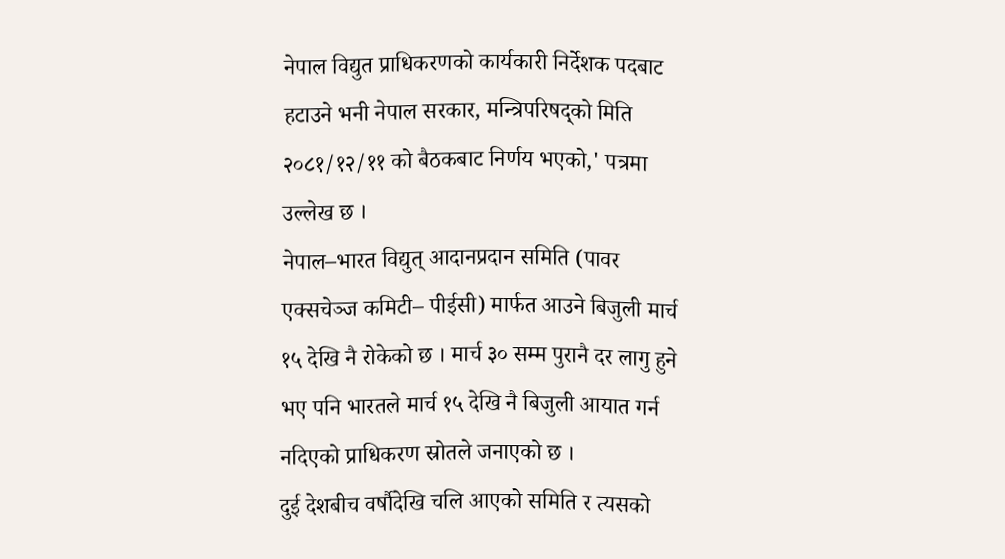नेपाल विद्युत प्राधिकरणको कार्यकारी निर्देशक पदबाट हटाउने भनी नेपाल सरकार, मन्त्रिपरिषद्को मिति २०८१/१२/११ को बैठकबाट निर्णय भएको,' पत्रमा उल्लेख छ ।
नेपाल–भारत विद्युत् आदानप्रदान समिति (पावर एक्सचेञ्ज कमिटी– पीईसी) मार्फत आउने बिजुली मार्च १५ देखि नै रोकेको छ । मार्च ३० सम्म पुरानै दर लागु हुने भए पनि भारतले मार्च १५ देखि नै बिजुली आयात गर्न नदिएको प्राधिकरण स्रोतले जनाएको छ ।
दुई देशबीच वर्षौदेखि चलि आएको समिति र त्यसको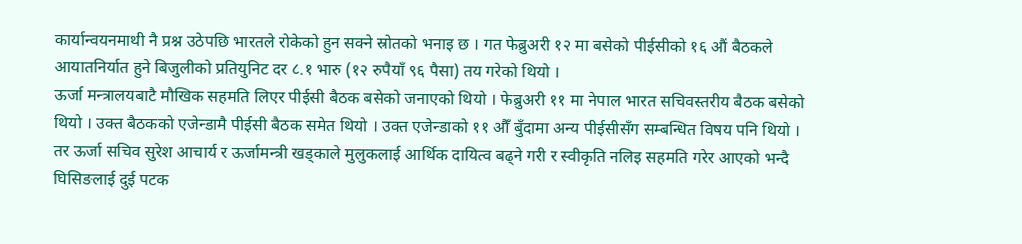कार्यान्वयनमाथी नै प्रश्न उठेपछि भारतले रोकेको हुन सक्ने स्रोतको भनाइ छ । गत फेब्रुअरी १२ मा बसेको पीईसीको १६ औं बैठकले आयातनिर्यात हुने बिजुलीको प्रतियुनिट दर ८.१ भारु (१२ रुपैयाँ ९६ पैसा) तय गरेको थियो ।
ऊर्जा मन्त्रालयबाटै मौखिक सहमति लिएर पीईसी बैठक बसेको जनाएको थियो । फेब्रुअरी ११ मा नेपाल भारत सचिवस्तरीय बैठक बसेको थियो । उक्त बैठकको एजेन्डामै पीईसी बैठक समेत थियो । उक्त एजेन्डाको ११ औँ बुँदामा अन्य पीईसीसँग सम्बन्धित विषय पनि थियो । तर ऊर्जा सचिव सुरेश आचार्य र ऊर्जामन्त्री खड्काले मुलुकलाई आर्थिक दायित्व बढ्ने गरी र स्वीकृति नलिइ सहमति गरेर आएको भन्दै घिसिङलाई दुई पटक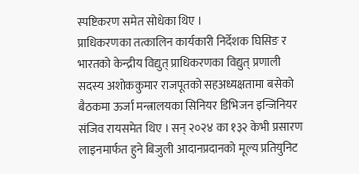स्पष्टिकरण समेत सोधेका थिए ।
प्राधिकरणका तत्कालिन कार्यकारी निर्देशक घिसिङ र भारतको केन्द्रीय विद्युत् प्राधिकरणका विद्युत् प्रणाली सदस्य अशोककुमार राजपूतको सहअध्यक्षतामा बसेको बैठकमा ऊर्जा मन्त्रालयका सिनियर डिभिजन इन्जिनियर संजिव रायसमेत थिए । सन् २०२४ का १३२ केभी प्रसारण लाइनमार्फत हुने बिजुली आदानप्रदानको मूल्य प्रतियुनिट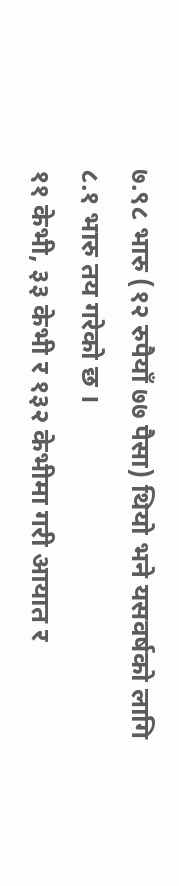७.९८ भारु (१२ रुपैयाँ ७७ पैसा) थियो भने यसवर्षको लागि ८.१ भारु तय गरेको छ ।
११ केभी, ३३ केभी र १३२ केभीमा गरी आयात र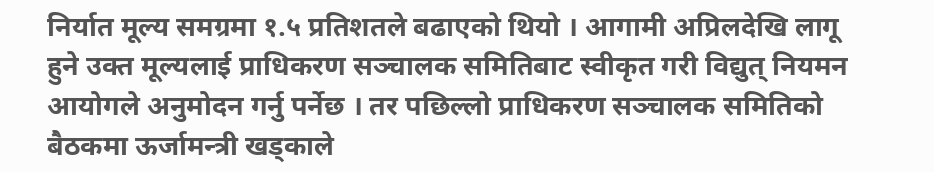निर्यात मूल्य समग्रमा १.५ प्रतिशतले बढाएको थियो । आगामी अप्रिलदेखि लागू हुने उक्त मूल्यलाई प्राधिकरण सञ्चालक समितिबाट स्वीकृत गरी विद्युत् नियमन आयोगले अनुमोदन गर्नु पर्नेछ । तर पछिल्लो प्राधिकरण सञ्चालक समितिको बैठकमा ऊर्जामन्त्री खड्काले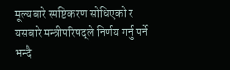मूल्यबारे स्पष्टिकरण सोधिएको र यसबारे मन्त्रीपरिषद्ले निर्णय गर्नु पर्ने भन्दै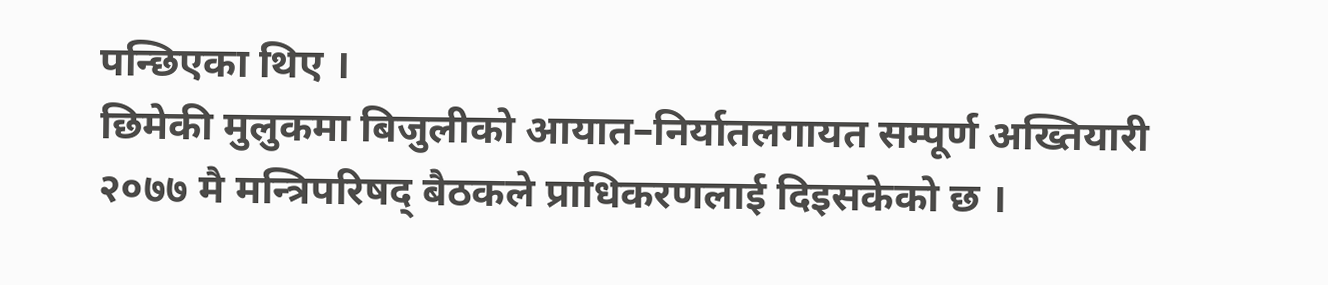पन्छिएका थिए ।
छिमेकी मुलुकमा बिजुलीको आयात–निर्यातलगायत सम्पूर्ण अख्तियारी २०७७ मै मन्त्रिपरिषद् बैठकले प्राधिकरणलाई दिइसकेको छ ।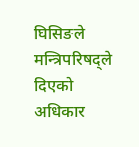घिसिङले मन्त्रिपरिषद्ले दिएको अधिकार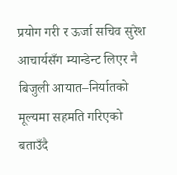प्रयोग गरी र ऊर्जा सचिव सुरेश आचार्यसँग म्यान्डेन्ट लिएर नै बिजुली आयात–निर्यातको मूल्यमा सहमति गरिएको बताउँदै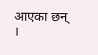आएका छन् ।